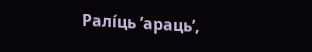Ралі́ць ’араць’,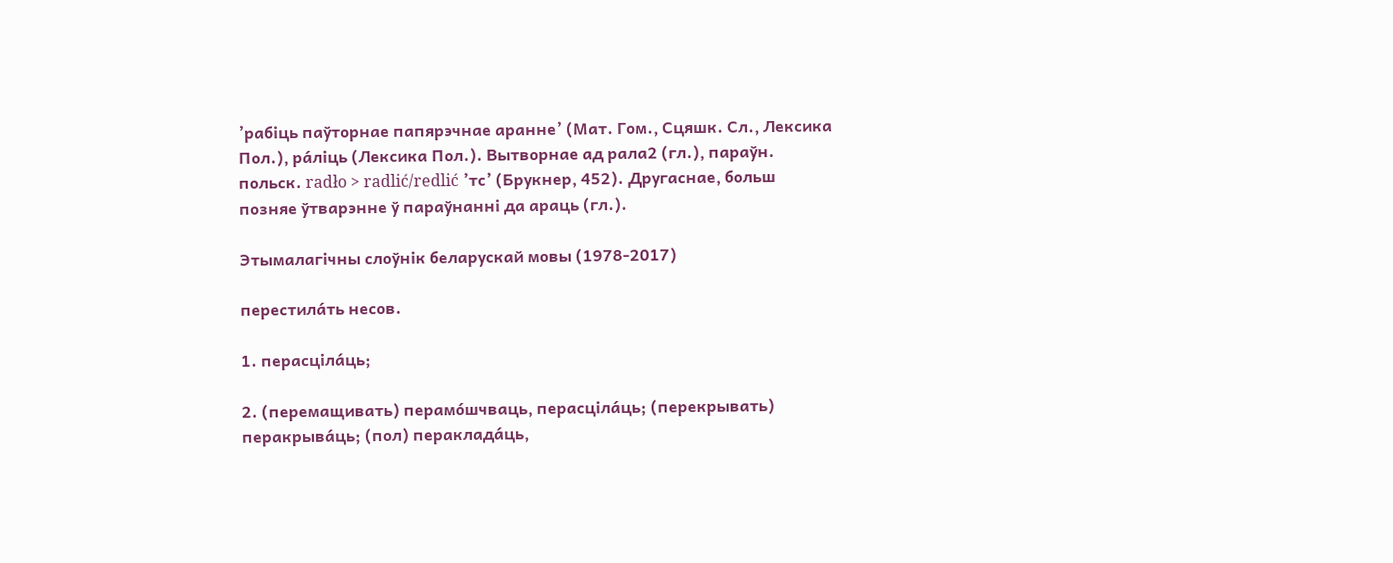’рабіць паўторнае папярэчнае аранне’ (Мат. Гом., Сцяшк. Сл., Лексика Пол.), ра́ліць (Лексика Пол.). Вытворнае ад рала2 (гл.), параўн. польск. radło > radlić/redlić ’тс’ (Брукнер, 452). Другаснае, больш позняе ўтварэнне ў параўнанні да араць (гл.).

Этымалагічны слоўнік беларускай мовы (1978-2017)

перестила́ть несов.

1. перасціла́ць;

2. (перемащивать) перамо́шчваць, перасціла́ць; (перекрывать) перакрыва́ць; (пол) пераклада́ць,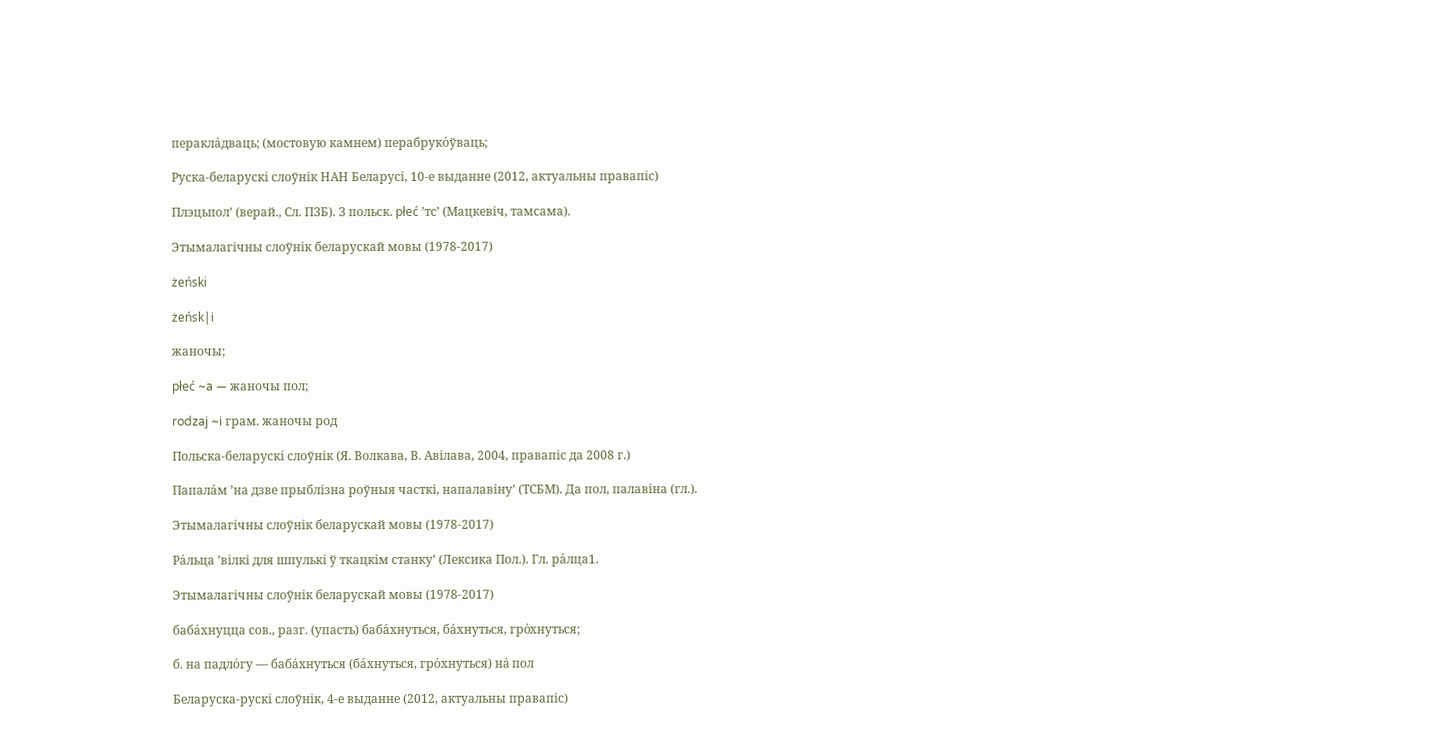перакла́дваць; (мостовую камнем) перабруко́ўваць;

Руска-беларускі слоўнік НАН Беларусі, 10-е выданне (2012, актуальны правапіс)

Плэцьпол’ (верай., Сл. ПЗБ). З польск. płeć ’тс’ (Мацкевіч, тамсама).

Этымалагічны слоўнік беларускай мовы (1978-2017)

żeński

żeńsk|i

жаночы;

płeć ~a — жаночы пол;

rodzaj ~i грам. жаночы род

Польска-беларускі слоўнік (Я. Волкава, В. Авілава, 2004, правапіс да 2008 г.)

Папала́м ’на дзве прыблізна роўныя часткі, напалавіну’ (ТСБМ). Да пол, палавіна (гл.).

Этымалагічны слоўнік беларускай мовы (1978-2017)

Ра́льца ’вілкі для шпулькі ў ткацкім станку’ (Лексика Пол.). Гл. ра́лца1.

Этымалагічны слоўнік беларускай мовы (1978-2017)

баба́хнуцца сов., разг. (упасть) баба́хнуться, ба́хнуться, гро́хнуться;

б. на падло́гу — баба́хнуться (ба́хнуться, гро́хнуться) на́ пол

Беларуска-рускі слоўнік, 4-е выданне (2012, актуальны правапіс)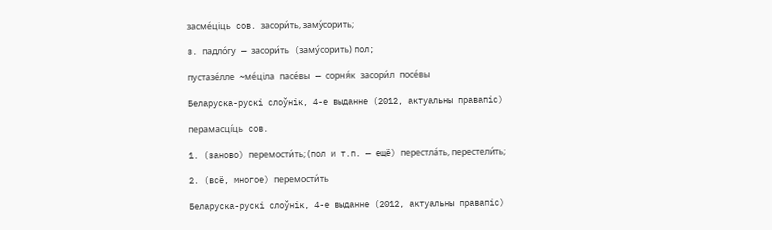засме́ціць сов. засори́ть, заму́сорить;

з. падло́гу — засори́ть (заму́сорить) пол;

пустазе́лле ~ме́ціла пасе́вы — сорня́к засори́л посе́вы

Беларуска-рускі слоўнік, 4-е выданне (2012, актуальны правапіс)

перамасці́ць сов.

1. (заново) перемости́ть; (пол и т.п. — ещё) перестла́ть, перестели́ть;

2. (всё, многое) перемости́ть

Беларуска-рускі слоўнік, 4-е выданне (2012, актуальны правапіс)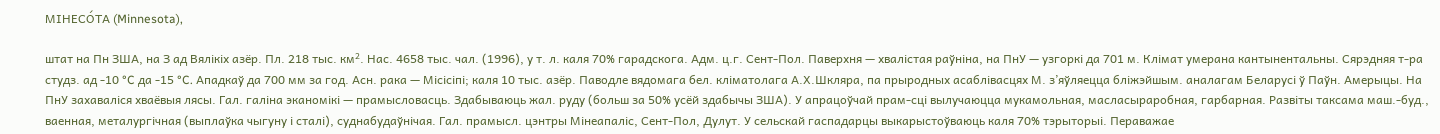МІНЕСО́ТА (Minnesota),

штат на Пн ЗША, на З ад Вялікіх азёр. Пл. 218 тыс. км². Нас. 4658 тыс. чал. (1996), у т. л. каля 70% гарадскога. Адм. ц.г. Сент-Пол. Паверхня — хвалістая раўніна, на ПнУ — узгоркі да 701 м. Клімат умерана кантынентальны. Сярэдняя т-ра студз. ад -10 °C да -15 °C. Ападкаў да 700 мм за год. Асн. рака — Місісіпі; каля 10 тыс. азёр. Паводле вядомага бел. кліматолага А.Х.Шкляра, па прыродных асаблівасцях М. з’яўляецца бліжэйшым. аналагам Беларусі ў Паўн. Амерыцы. На ПнУ захаваліся хваёвыя лясы. Гал. галіна эканомікі — прамысловасць. Здабываюць жал. руду (больш за 50% усёй здабычы ЗША). У апрацоўчай прам-сці вылучаюцца мукамольная, масласыраробная, гарбарная. Развіты таксама маш.-буд., ваенная, металургічная (выплаўка чыгуну і сталі), суднабудаўнічая. Гал. прамысл. цэнтры Мінеапаліс, Сент-Пол, Дулут. У сельскай гаспадарцы выкарыстоўваюць каля 70% тэрыторыі. Пераважае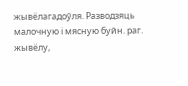жывёлагадоўля. Разводзяць малочную і мясную буйн. раг. жывёлу,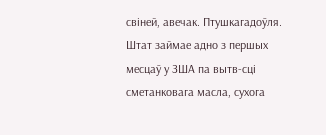свіней, авечак. Птушкагадоўля. Штат займае адно з першых месцаў у ЗША па вытв-сці сметанковага масла, сухога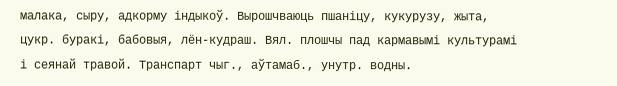малака, сыру, адкорму індыкоў. Вырошчваюць пшаніцу, кукурузу, жыта, цукр. буракі, бабовыя, лён-кудраш. Вял. плошчы пад кармавымі культурамі і сеянай травой. Транспарт чыг., аўтамаб., унутр. водны.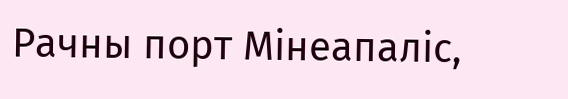Рачны порт Мінеапаліс,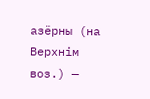азёрны (на Верхнім воз.) —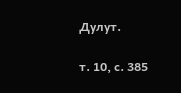Дулут.

т. 10, с. 385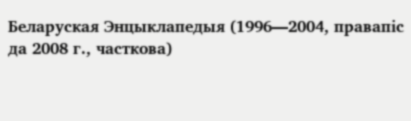Беларуская Энцыклапедыя (1996—2004, правапіс да 2008 г., часткова)